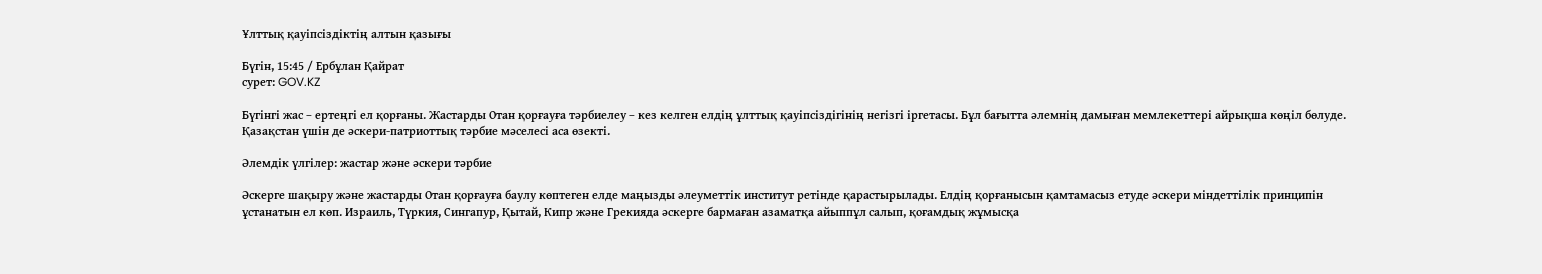Ұлттық қауіпсіздіктің алтын қазығы

Бүгін, 15:45 / Ербұлан Қайрат
сурет: GOV.KZ

Бүгінгі жас – ертеңгі ел қорғаны. Жастарды Отан қорғауға тәрбиелеу – кез келген елдің ұлттық қауіпсіздігінің негізгі іргетасы. Бұл бағытта әлемнің дамыған мемлекеттері айрықша көңіл бөлуде. Қазақстан үшін де әскери-патриоттық тәрбие мәселесі аса өзекті.

Әлемдік үлгілер: жастар және әскери тәрбие

Әскерге шақыру және жастарды Отан қорғауға баулу көптеген елде маңызды әлеуметтік институт ретінде қарастырылады. Елдің қорғанысын қамтамасыз етуде әскери міндеттілік принципін ұстанатын ел көп. Израиль, Түркия, Сингапур, Қытай, Кипр және Грекияда әскерге бармаған азаматқа айыппұл салып, қоғамдық жұмысқа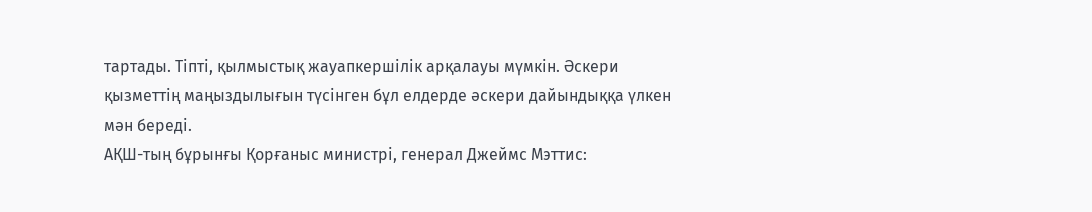тартады. Тіпті, қылмыстық жауапкершілік арқалауы мүмкін. Әскери қызметтің маңыздылығын түсінген бұл елдерде әскери дайындыққа үлкен мән береді.
АҚШ-тың бұрынғы Қорғаныс министрі, генерал Джеймс Мэттис: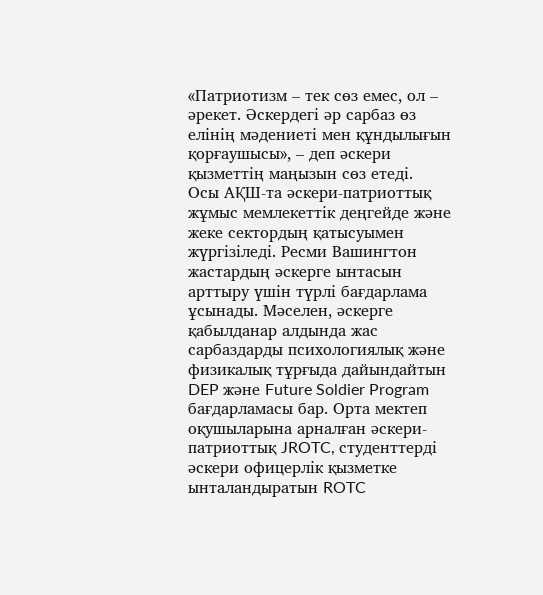«Патриотизм – тек сөз емес, ол – әрекет. Әскердегі әр сарбаз өз елінің мәдениеті мен құндылығын қорғаушысы», – деп әскери қызметтің маңызын сөз етеді.
Осы АҚШ-та әскери-патриоттық жұмыс мемлекеттік деңгейде және жеке сектордың қатысуымен жүргізіледі. Ресми Вашингтон жастардың әскерге ынтасын арттыру үшін түрлі бағдарлама ұсынады. Мәселен, әскерге қабылданар алдында жас сарбаздарды психологиялық және физикалық тұрғыда дайындайтын DEP және Future Soldier Program бағдарламасы бар. Орта мектеп оқушыларына арналған әскери-патриоттық JROTC, студенттерді әскери офицерлік қызметке ынталандыратын ROTC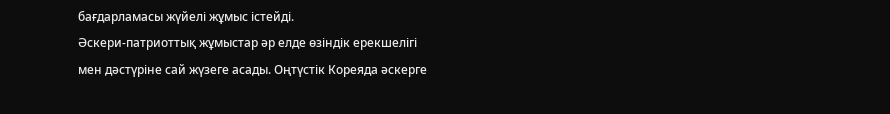бағдарламасы жүйелі жұмыс істейді.
Әскери-патриоттық жұмыстар әр елде өзіндік ерекшелігі мен дәстүріне сай жүзеге асады. Оңтүстік Кореяда әскерге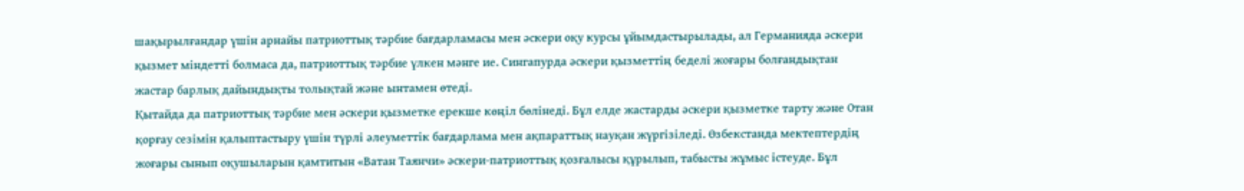шақырылғандар үшін арнайы патриоттық тәрбие бағдарламасы мен әскери оқу курсы ұйымдастырылады, ал Германияда әскери қызмет міндетті болмаса да, патриоттық тәрбие үлкен мәнге ие. Сингапурда әскери қызметтің беделі жоғары болғандықтан жастар барлық дайындықты толықтай және ынтамен өтеді.
Қытайда да патриоттық тәрбие мен әскери қызметке ерекше көңіл бөлінеді. Бұл елде жастарды әскери қызметке тарту және Отан қорғау сезімін қалыптастыру үшін түрлі әлеуметтік бағдарлама мен ақпараттық науқан жүргізіледі. Өзбекстанда мектептердің жоғары сынып оқушыларын қамтитын «Ватан Таянчи» әскери-патриоттық қозғалысы құрылып, табысты жұмыс істеуде. Бұл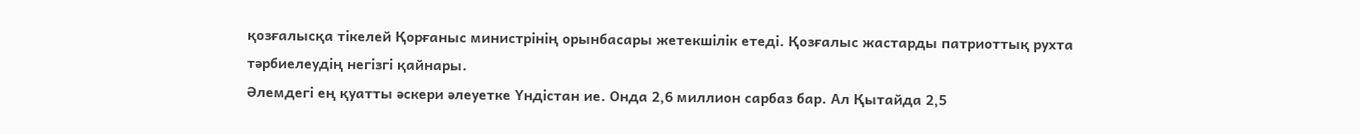қозғалысқа тікелей Қорғаныс министрінің орынбасары жетекшілік етеді. Қозғалыс жастарды патриоттық рухта тәрбиелеудің негізгі қайнары.
Әлемдегі ең қуатты әскери әлеуетке Үндістан ие. Онда 2,6 миллион сарбаз бар. Ал Қытайда 2,5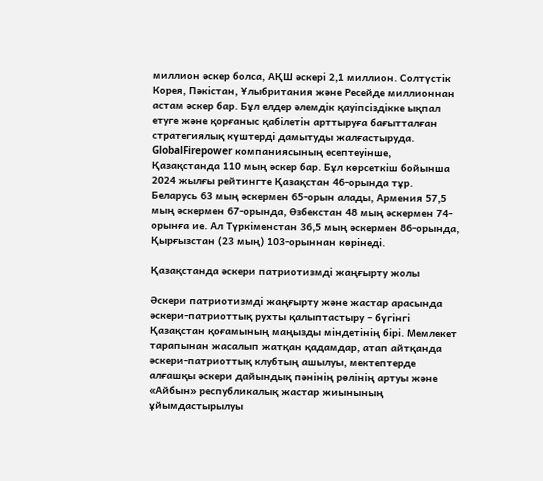миллион әскер болса, АҚШ әскері 2,1 миллион. Солтүстік Корея, Пәкістан, Ұлыбритания және Ресейде миллионнан астам әскер бар. Бұл елдер әлемдік қауіпсіздікке ықпал етуге және қорғаныс қабілетін арттыруға бағытталған стратегиялық күштерді дамытуды жалғастыруда.
GlobalFirepower компаниясының есептеуінше, Қазақстанда 110 мың әскер бар. Бұл көрсеткіш бойынша 2024 жылғы рейтингте Қазақстан 46-орында тұр. Беларусь 63 мың әскермен 65-орын алады, Армения 57,5 мың әскермен 67-орында, Өзбекстан 48 мың әскермен 74-орынға ие. Ал Түркіменстан 36,5 мың әскермен 86-орында, Қырғызстан (23 мың) 103-орыннан көрінеді.

Қазақстанда әскери патриотизмді жаңғырту жолы

Әскери патриотизмді жаңғырту және жастар арасында әскери-патриоттық рухты қалыптастыру – бүгінгі Қазақстан қоғамының маңызды міндетінің бірі. Мемлекет тарапынан жасалып жатқан қадамдар, атап айтқанда әскери-патриоттық клубтың ашылуы, мектептерде алғашқы әскери дайындық пәнінің рөлінің артуы және «Айбын» республикалық жастар жиынының ұйымдастырылуы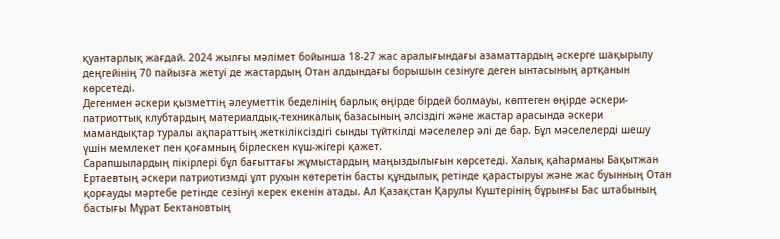қуантарлық жағдай. 2024 жылғы мәлімет бойынша 18-27 жас аралығындағы азаматтардың әскерге шақырылу деңгейінің 70 пайызға жетуі де жастардың Отан алдындағы борышын сезінуге деген ынтасының артқанын көрсетеді.
Дегенмен әскери қызметтің әлеуметтік беделінің барлық өңірде бірдей болмауы, көптеген өңірде әскери-патриоттық клубтардың материалдық-техникалық базасының әлсіздігі және жастар арасында әскери мамандықтар туралы ақпараттың жеткіліксіздігі сынды түйткілді мәселелер әлі де бар. Бұл мәселелерді шешу үшін мемлекет пен қоғамның бірлескен күш-жігері қажет.
Сарапшылардың пікірлері бұл бағыттағы жұмыстардың маңыздылығын көрсетеді. Халық қаһарманы Бақытжан Ертаевтың әскери патриотизмді ұлт рухын көтеретін басты құндылық ретінде қарастыруы және жас буынның Отан қорғауды мәртебе ретінде сезінуі керек екенін атады. Ал Қазақстан Қарулы Күштерінің бұрынғы Бас штабының бастығы Мұрат Бектановтың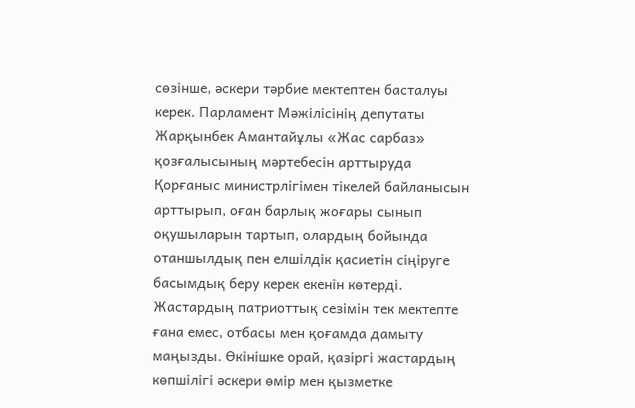сөзінше, әскери тәрбие мектептен басталуы керек. Парламент Мәжілісінің депутаты Жарқынбек Амантайұлы «Жас сарбаз» қозғалысының мәртебесін арттыруда Қорғаныс министрлігімен тікелей байланысын арттырып, оған барлық жоғары сынып оқушыларын тартып, олардың бойында отаншылдық пен елшілдік қасиетін сіңіруге басымдық беру керек екенін көтерді.
Жастардың патриоттық сезімін тек мектепте ғана емес, отбасы мен қоғамда дамыту маңызды. Өкінішке орай, қазіргі жастардың көпшілігі әскери өмір мен қызметке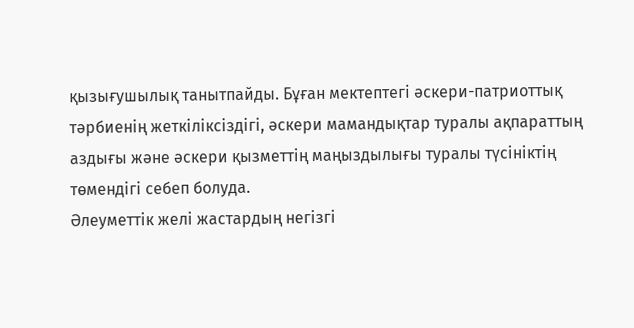қызығушылық танытпайды. Бұған мектептегі әскери-патриоттық тәрбиенің жеткіліксіздігі, әскери мамандықтар туралы ақпараттың аздығы және әскери қызметтің маңыздылығы туралы түсініктің төмендігі себеп болуда.
Әлеуметтік желі жастардың негізгі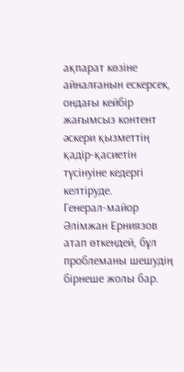ақпарат көзіне айналғанын ескерсек, ондағы кейбір жағымсыз контент әскери қызметтің қадір-қасиетін түсінуіне кедергі келтіруде.
Генерал-майор Әлімжан Ерниязов атап өткендей, бұл проблеманы шешудің бірнеше жолы бар.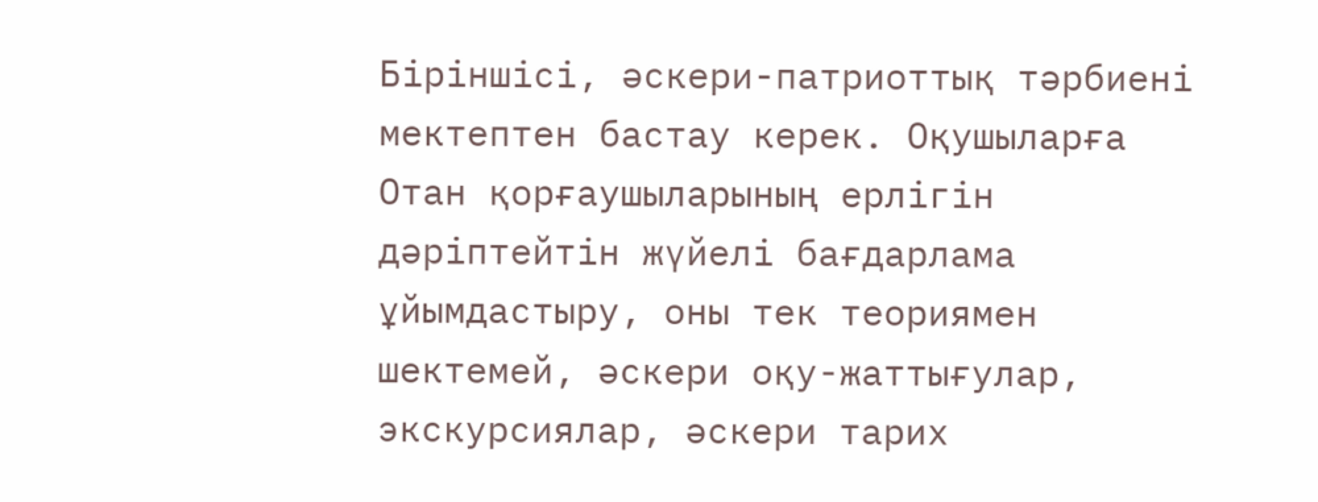Біріншісі, әскери-патриоттық тәрбиені мектептен бастау керек. Оқушыларға Отан қорғаушыларының ерлігін дәріптейтін жүйелі бағдарлама ұйымдастыру, оны тек теориямен шектемей, әскери оқу-жаттығулар, экскурсиялар, әскери тарих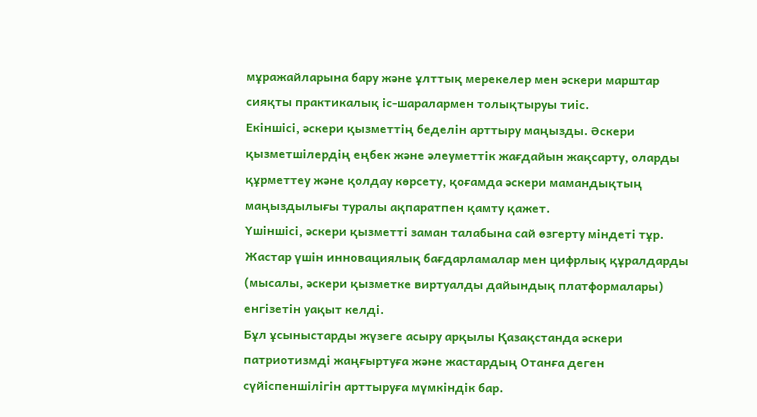мұражайларына бару және ұлттық мерекелер мен әскери марштар сияқты практикалық іс-шаралармен толықтыруы тиіс.
Екіншісі, әскери қызметтің беделін арттыру маңызды. Әскери қызметшілердің еңбек және әлеуметтік жағдайын жақсарту, оларды құрметтеу және қолдау көрсету, қоғамда әскери мамандықтың маңыздылығы туралы ақпаратпен қамту қажет.
Үшіншісі, әскери қызметті заман талабына сай өзгерту міндеті тұр. Жастар үшін инновациялық бағдарламалар мен цифрлық құралдарды (мысалы, әскери қызметке виртуалды дайындық платформалары) енгізетін уақыт келді.
Бұл ұсыныстарды жүзеге асыру арқылы Қазақстанда әскери патриотизмді жаңғыртуға және жастардың Отанға деген сүйіспеншілігін арттыруға мүмкіндік бар.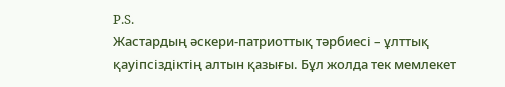P.S.
Жастардың әскери-патриоттық тәрбиесі – ұлттық қауіпсіздіктің алтын қазығы. Бұл жолда тек мемлекет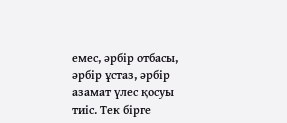емес, әрбір отбасы, әрбір ұстаз, әрбір азамат үлес қосуы тиіс. Тек бірге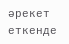әрекет еткенде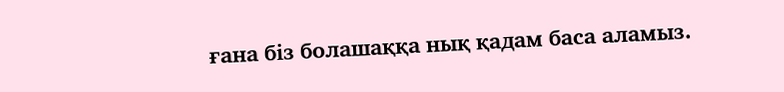ғана біз болашаққа нық қадам баса аламыз.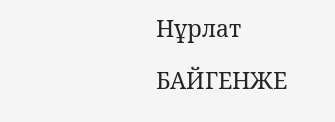Нұрлат БАЙГЕНЖЕ